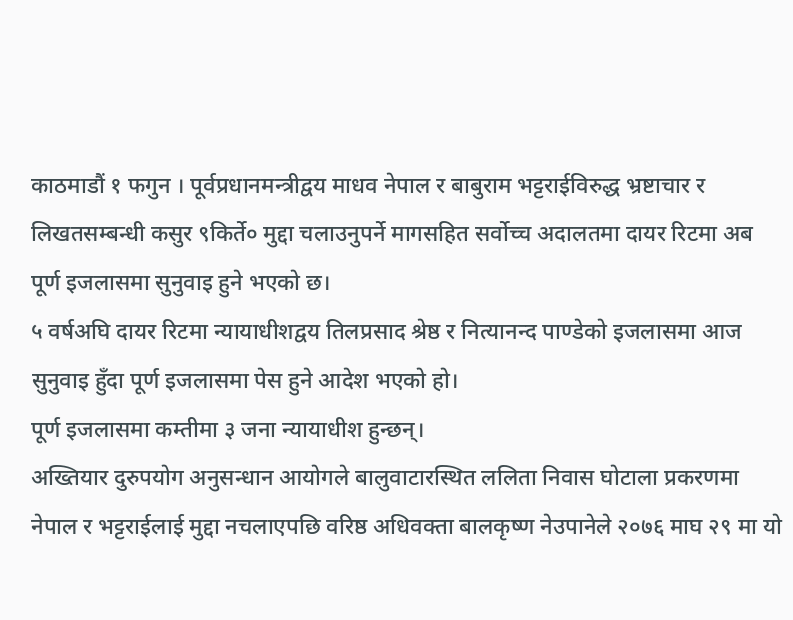काठमाडौं १ फगुन । पूर्वप्रधानमन्त्रीद्वय माधव नेपाल र बाबुराम भट्टराईविरुद्ध भ्रष्टाचार र लिखतसम्बन्धी कसुर ९किर्ते० मुद्दा चलाउनुपर्ने मागसहित सर्वोच्च अदालतमा दायर रिटमा अब पूर्ण इजलासमा सुनुवाइ हुने भएको छ।
५ वर्षअघि दायर रिटमा न्यायाधीशद्वय तिलप्रसाद श्रेष्ठ र नित्यानन्द पाण्डेको इजलासमा आज सुनुवाइ हुँदा पूर्ण इजलासमा पेस हुने आदेश भएको हो।
पूर्ण इजलासमा कम्तीमा ३ जना न्यायाधीश हुन्छन्।
अख्तियार दुरुपयोग अनुसन्धान आयोगले बालुवाटारस्थित ललिता निवास घोटाला प्रकरणमा नेपाल र भट्टराईलाई मुद्दा नचलाएपछि वरिष्ठ अधिवक्ता बालकृष्ण नेउपानेले २०७६ माघ २९ मा यो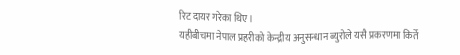रिट दायर गरेका थिए।
यहीबीचमा नेपाल प्रहरीको केन्द्रीय अनुसन्धान ब्युरोले यसै प्रकरणमा किर्ते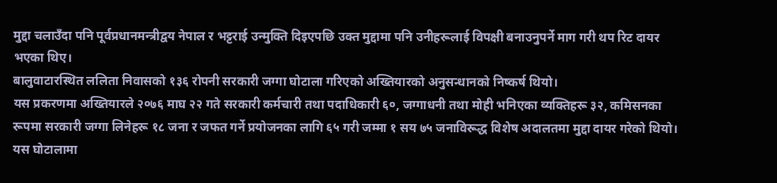मुद्दा चलाउँदा पनि पूर्वप्रधानमन्त्रीद्वय नेपाल र भट्टराई उन्मुक्ति दिइएपछि उक्त मुद्दामा पनि उनीहरूलाई विपक्षी बनाउनुपर्ने माग गरी थप रिट दायर भएका थिए।
बालुवाटारस्थित ललिता निवासको १३६ रोपनी सरकारी जग्गा घोटाला गरिएको अख्तियारको अनुसन्धानको निष्कर्ष थियो।
यस प्रकरणमा अख्तियारले २०७६ माघ २२ गते सरकारी कर्मचारी तथा पदाधिकारी ६०, जग्गाधनी तथा मोही भनिएका व्यक्तिहरू ३२, कमिसनका रूपमा सरकारी जग्गा लिनेहरू १८ जना र जफत गर्ने प्रयोजनका लागि ६५ गरी जम्मा १ सय ७५ जनाविरूद्ध विशेष अदालतमा मुद्दा दायर गरेको थियो।
यस घोटालामा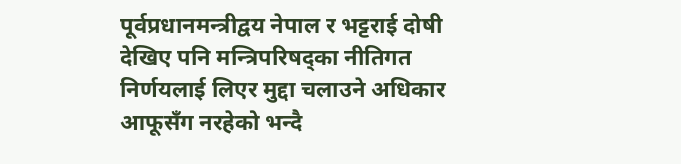पूर्वप्रधानमन्त्रीद्वय नेपाल र भट्टराई दोषी देखिए पनि मन्त्रिपरिषद्का नीतिगत निर्णयलाई लिएर मुद्दा चलाउने अधिकार आफूसँग नरहेको भन्दै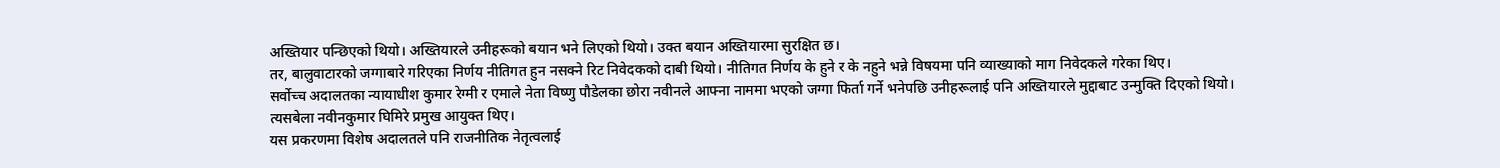अख्तियार पन्छिएको थियो। अख्तियारले उनीहरूको बयान भने लिएको थियो। उक्त बयान अख्तियारमा सुरक्षित छ।
तर, बालुवाटारको जग्गाबारे गरिएका निर्णय नीतिगत हुन नसक्ने रिट निवेदकको दाबी थियो। नीतिगत निर्णय के हुने र के नहुने भन्ने विषयमा पनि व्याख्याको माग निवेदकले गरेका थिए।
सर्वोच्च अदालतका न्यायाधीश कुमार रेग्मी र एमाले नेता विष्णु पौडेलका छोरा नवीनले आफ्ना नाममा भएको जग्गा फिर्ता गर्ने भनेपछि उनीहरूलाई पनि अख्तियारले मुद्दाबाट उन्मुक्ति दिएको थियो।
त्यसबेला नवीनकुमार घिमिरे प्रमुख आयुक्त थिए।
यस प्रकरणमा विशेष अदालतले पनि राजनीतिक नेतृत्वलाई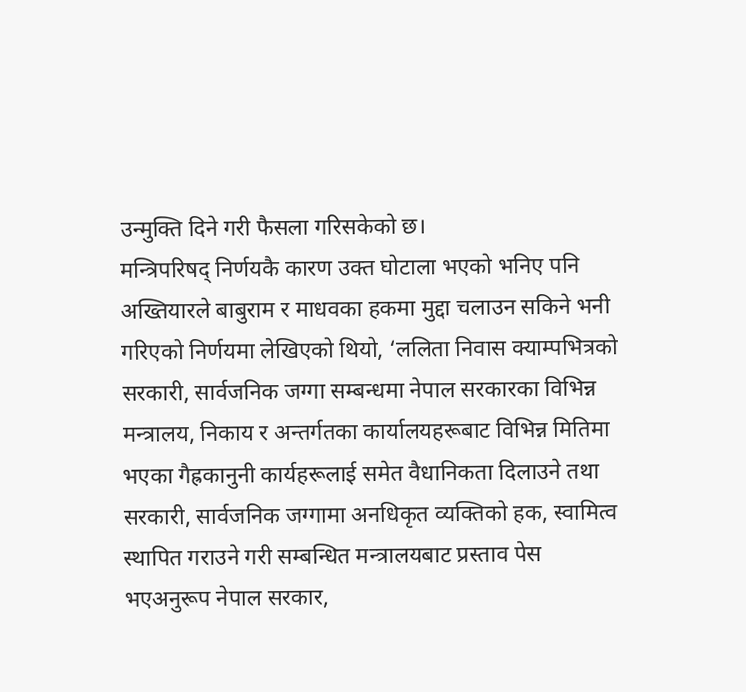उन्मुक्ति दिने गरी फैसला गरिसकेको छ।
मन्त्रिपरिषद् निर्णयकै कारण उक्त घोटाला भएको भनिए पनि अख्तियारले बाबुराम र माधवका हकमा मुद्दा चलाउन सकिने भनी गरिएको निर्णयमा लेखिएको थियो, ‘ललिता निवास क्याम्पभित्रको सरकारी, सार्वजनिक जग्गा सम्बन्धमा नेपाल सरकारका विभिन्न मन्त्रालय, निकाय र अन्तर्गतका कार्यालयहरूबाट विभिन्न मितिमा भएका गैह्रकानुनी कार्यहरूलाई समेत वैधानिकता दिलाउने तथा सरकारी, सार्वजनिक जग्गामा अनधिकृत व्यक्तिको हक, स्वामित्व स्थापित गराउने गरी सम्बन्धित मन्त्रालयबाट प्रस्ताव पेस भएअनुरूप नेपाल सरकार,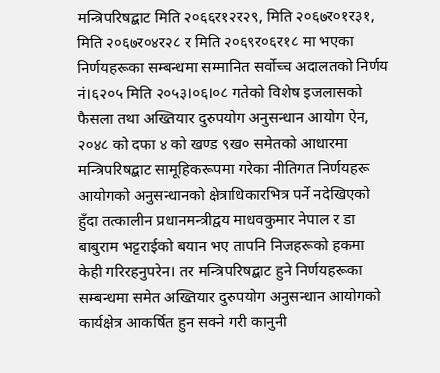मन्त्रिपरिषद्बाट मिति २०६६र१२र२९, मिति २०६७र०१र३१, मिति २०६७र०४र२८ र मिति २०६९र०६र१८ मा भएका निर्णयहरूका सम्बन्धमा सम्मानित सर्वोच्च अदालतको निर्णय नं।६२०५ मिति २०५३।०६।०८ गतेको विशेष इजलासको फैसला तथा अख्तियार दुरुपयोग अनुसन्धान आयोग ऐन, २०४८ को दफा ४ को खण्ड ९ख० समेतको आधारमा मन्त्रिपरिषद्बाट सामूहिकरूपमा गरेका नीतिगत निर्णयहरू आयोगको अनुसन्धानको क्षेत्राधिकारभित्र पर्ने नदेखिएको हुँदा तत्कालीन प्रधानमन्त्रीद्वय माधवकुमार नेपाल र डा बाबुराम भट्टराईको बयान भए तापनि निजहरूको हकमा केही गरिरहनुपरेन। तर मन्त्रिपरिषद्बाट हुने निर्णयहरूका सम्बन्धमा समेत अख्तियार दुरुपयोग अनुसन्धान आयोगको कार्यक्षेत्र आकर्षित हुन सक्ने गरी कानुनी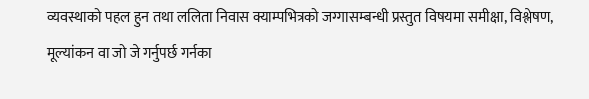व्यवस्थाको पहल हुन तथा ललिता निवास क्याम्पभित्रको जग्गासम्बन्धी प्रस्तुत विषयमा समीक्षा, विश्लेषण, मूल्यांकन वा जो जे गर्नुपर्छ गर्नका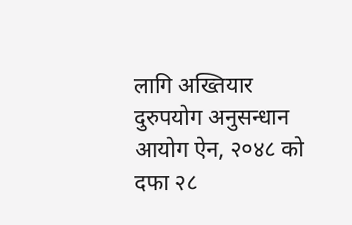लागि अख्तियार दुरुपयोग अनुसन्धान आयोग ऐन, २०४८ को दफा २८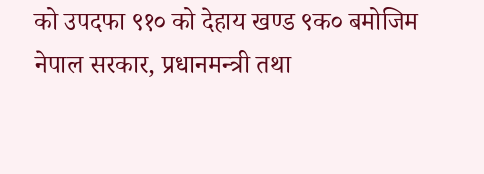को उपदफा ९१० को देहाय खण्ड ९क० बमोजिम नेपाल सरकार, प्रधानमन्त्री तथा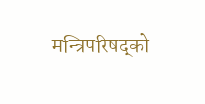मन्त्रिपरिषद्को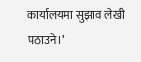कार्यालयमा सुझाव लेखी पठाउने।’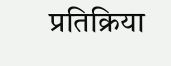प्रतिक्रिया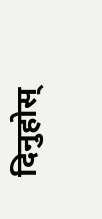दिनुहोस्